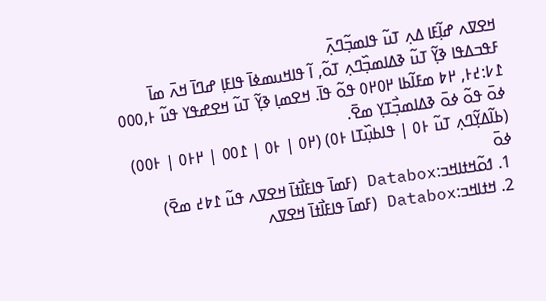ߞߐߜߍ ߝߊ߲߬ߓߊ ߡߍ߲ ߠߎ߬ ߟߊߘߏ߲߬ߣߍ߲߫
ߓߟߏߡߟߊ ߢߌ߲߬ ߠߎ߬ ߢߡߊߘߏ߲߰ߣߍ߲ ߠߋ߬, ߊ߬ ߟߊߞߎߘߦߊ߫ ߟߊߓߊ߲ ߝߣߊ߫ ߞߍ߫ ߘߊ߫ ߁߇:߄߅, ߂߈ ߘߓߊ߬ߕߊ ߂߀߂߀ ߟߋ߬ ߟߊ߫. ߞߐߘߊ߲ ߢߌ߲߬ ߠߎ߬ ߞߐߝߟߌ ߟߎ߬ ߅,߀߀߀ ߦߋ߫ ߟߋ߬ ߦߋ߫ ߢߡߊߘߏ߲߯ߠߌ߲ ߘߐ߫.
(ߕߊ߬ߡߌ߲߬ߣߍ߲ ߠߎ߬ ߅߀ | ߟߊߕߎ߲߰ߠߊ ߅߀) (߂߀ | ߅߀ | ߁߀߀ | ߂߅߀ | ߅߀߀) ߦߋ߫
 1. ߗߋ߬ߞߙߊߞߏ:Databox (ߓߘߊ߫ ߟߊߓߊ߯ߙߊ߫ ߞߐߜߍ ߟߎ߬ ߁߈߄ ߘߐ߫)
 2. ߞߙߊߞߏ:Databox (ߓߘߊ߫ ߟߊߓߊ߯ߙߊ߫ ߞߐߜߍ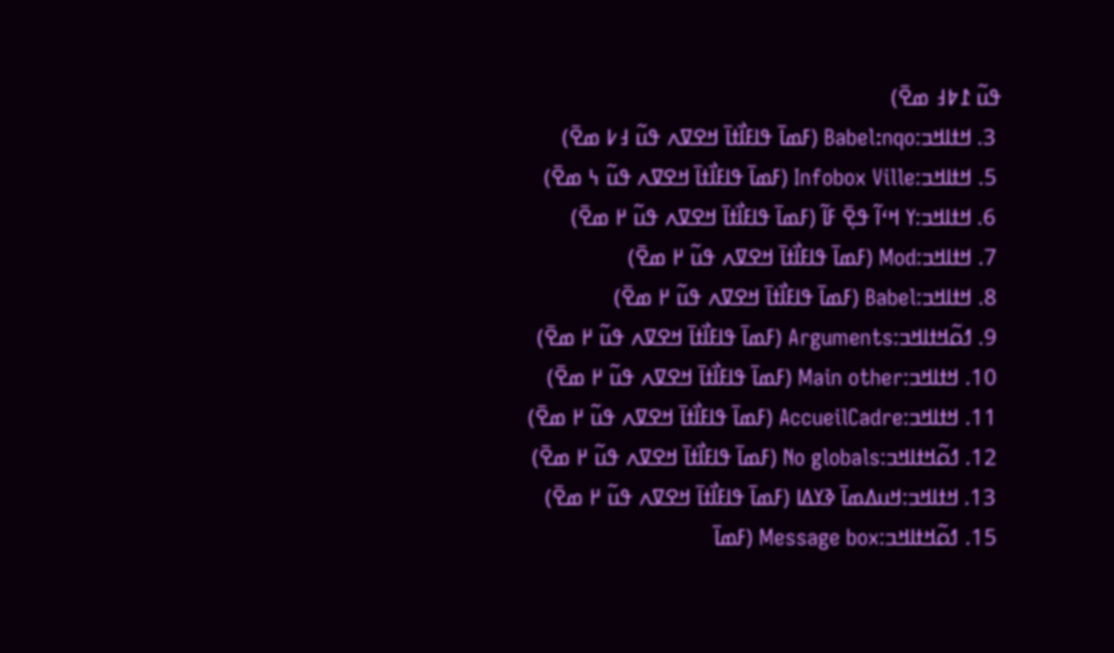ߟߎ߬ ߁߈߃ ߘߐ߫)
 3. ߞߙߊߞߏ:Babel:nqo (ߓߘߊ߫ ߟߊߓߊ߯ߙߊ߫ ߞߐߜߍ ߟߎ߬ ߃߇ ߘߐ߫)
 5. ߞߙߊߞߏ:Infobox Ville (ߓߘߊ߫ ߟߊߓߊ߯ߙߊ߫ ߞߐߜߍ ߟߎ߬ ߆ ߘߐ߫)
 6. ߞߙߊߞߏ:ߌ ߞߵߊ߬ ߟߐ߲߫ ߓߊ߬ (ߓߘߊ߫ ߟߊߓߊ߯ߙߊ߫ ߞߐߜߍ ߟߎ߬ ߂ ߘߐ߫)
 7. ߞߙߊߞߏ:Mod (ߓߘߊ߫ ߟߊߓߊ߯ߙߊ߫ ߞߐߜߍ ߟߎ߬ ߂ ߘߐ߫)
 8. ߞߙߊߞߏ:Babel (ߓߘߊ߫ ߟߊߓߊ߯ߙߊ߫ ߞߐߜߍ ߟߎ߬ ߂ ߘߐ߫)
 9. ߗߋ߬ߞߙߊߞߏ:Arguments (ߓߘߊ߫ ߟߊߓߊ߯ߙߊ߫ ߞߐߜߍ ߟߎ߬ ߂ ߘߐ߫)
 10. ߞߙߊߞߏ:Main other (ߓߘߊ߫ ߟߊߓߊ߯ߙߊ߫ ߞߐߜߍ ߟߎ߬ ߂ ߘߐ߫)
 11. ߞߙߊߞߏ:AccueilCadre (ߓߘߊ߫ ߟߊߓߊ߯ߙߊ߫ ߞߐߜߍ ߟߎ߬ ߂ ߘߐ߫)
 12. ߗߋ߬ߞߙߊߞߏ:No globals (ߓߘߊ߫ ߟߊߓߊ߯ߙߊ߫ ߞߐߜߍ ߟߎ߬ ߂ ߘߐ߫)
 13. ߞߙߊߞߏ:ߞߎߡߘߊ߫ ߢߌߡߊ (ߓߘߊ߫ ߟߊߓߊ߯ߙߊ߫ ߞߐߜߍ ߟߎ߬ ߂ ߘߐ߫)
 15. ߗߋ߬ߞߙߊߞߏ:Message box (ߓߘߊ߫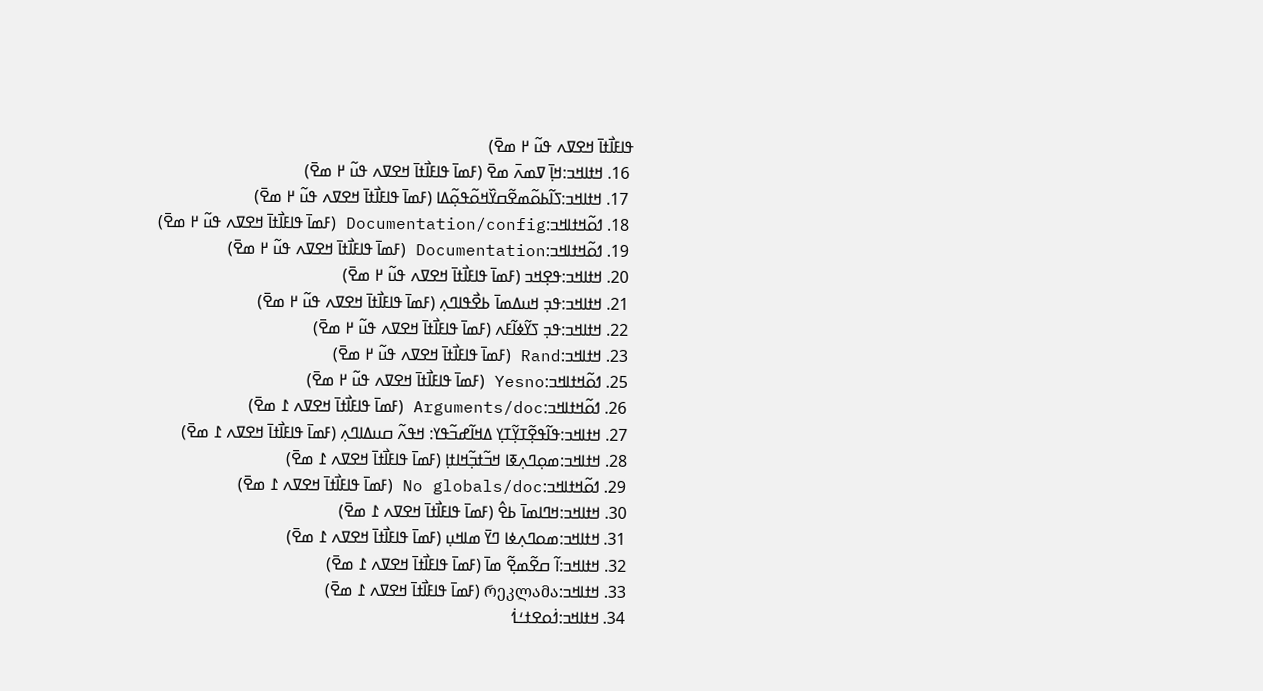ߟߊߓߊ߯ߙߊ߫ ߞߐߜߍ ߟߎ߬ ߂ ߘߐ߫)
 16. ߞߙߊߞߏ:ߞߊ߲߫ ߜߘߍ߫ ߘߐ߫ (ߓߘߊ߫ ߟߊߓߊ߯ߙߊ߫ ߞߐߜߍ ߟߎ߬ ߂ ߘߐ߫)
 17. ߞߙߊߞߏ:ߖߊ߬ߕߋ߬ߘߐ߬ߛߌ߰ߞߋ߬ߟߋ߲߬ߡߊ (ߓߘߊ߫ ߟߊߓߊ߯ߙߊ߫ ߞߐߜߍ ߟߎ߬ ߂ ߘߐ߫)
 18. ߗߋ߬ߞߙߊߞߏ:Documentation/config (ߓߘߊ߫ ߟߊߓߊ߯ߙߊ߫ ߞߐߜߍ ߟߎ߬ ߂ ߘߐ߫)
 19. ߗߋ߬ߞߙߊߞߏ:Documentation (ߓߘߊ߫ ߟߊߓߊ߯ߙߊ߫ ߞߐߜߍ ߟߎ߬ ߂ ߘߐ߫)
 20. ߞߙߊߞߏ:ߟߐ߲ߞߏ (ߓߘߊ߫ ߟߊߓߊ߯ߙߊ߫ ߞߐߜߍ ߟߎ߬ ߂ ߘߐ߫)
 21. ߞߙߊߞߏ:ߟߏ߲ ߞߎߡߘߊ߫ ߕߐ߯ߟߊߣߍ߲ (ߓߘߊ߫ ߟߊߓߊ߯ߙߊ߫ ߞߐߜߍ ߟߎ߬ ߂ ߘߐ߫)
 22. ߞߙߊߞߏ:ߟߏ߲ ߖߌ߬ߦߊ߬ߓߍ (ߓߘߊ߫ ߟߊߓߊ߯ߙߊ߫ ߞߐߜߍ ߟߎ߬ ߂ ߘߐ߫)
 23. ߞߙߊߞߏ:Rand (ߓߘߊ߫ ߟߊߓߊ߯ߙߊ߫ ߞߐߜߍ ߟߎ߬ ߂ ߘߐ߫)
 25. ߗߋ߬ߞߙߊߞߏ:Yesno (ߓߘߊ߫ ߟߊߓߊ߯ߙߊ߫ ߞߐߜߍ ߟߎ߬ ߂ ߘߐ߫)
 26. ߗߋ߬ߞߙߊߞߏ:Arguments/doc (ߓߘߊ߫ ߟߊߓߊ߯ߙߊ߫ ߞߐߜߍ ߁ ߘߐ߫)
 27. ߞߙߊߞߏ:ߟߊ߬ߟߐ߲߬ߠߌ߲߬ߠߌ߲ ߡߞߊ߬ߝߏ߬ߟߌ: ߞߟߍ߬ ߛߎߡߊߣߍ߲ (ߓߘߊ߫ ߟߊߓߊ߯ߙߊ߫ ߞߐߜߍ ߁ ߘߐ߫)
 28. ߞߙߊߞߏ:ߘߋ߲ߣߍ߲ߧߊ ߞߏ߬ߙߏ߲߬ߞߊߙߊ߲ (ߓߘߊ߫ ߟߊߓߊ߯ߙߊ߫ ߞߐߜߍ ߁ ߘߐ߫)
 29. ߗߋ߬ߞߙߊߞߏ:No globals/doc (ߓߘߊ߫ ߟߊߓߊ߯ߙߊ߫ ߞߐߜߍ ߁ ߘߐ߫)
 30. ߞߙߊߞߏ:ߞߣߊߘߊ߫ ߕߐ߮ (ߓߘߊ߫ ߟߊߓߊ߯ߙߊ߫ ߞߐߜߍ ߁ ߘߐ߫)
 31. ߞߙߊߞߏ:ߘߋߣߍ߲ߦߊ ߣߌ߫ ߘߊߞߎ߲ (ߓߘߊ߫ ߟߊߓߊ߯ߙߊ߫ ߞߐߜߍ ߁ ߘߐ߫)
 32. ߞߙߊߞߏ:ߊ߬ ߛߐ߬ߘߐ߲߬ ߘߊ߫ (ߓߘߊ߫ ߟߊߓߊ߯ߙߊ߫ ߞߐߜߍ ߁ ߘߐ߫)
 33. ߞߙߊߞߏ:რეკლამა (ߓߘߊ߫ ߟߊߓߊ߯ߙߊ߫ ߞߐߜߍ ߁ ߘߐ߫)
 34. ߞߙߊߞߏ:ߗ߭ߋߐߙߑߗ߭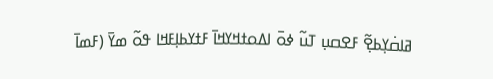ߥߊߛ߭ߌ߲ߕߐ߲߬ ߓߐߛߎ߲ ߠߎ߬ ߦߋ߫ ߊߡߋߙߞߌߞߊ߫ ߓߙߌߕߊ߲ߓߞߊ ߟߋ߬ ߘߌ߫ (ߓߘߊ߫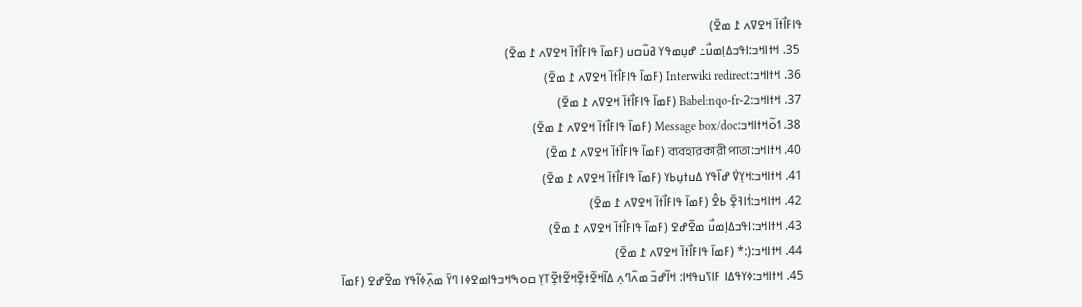ߟߊߓߊ߯ߙߊ߫ ߞߐߜߍ ߁ ߘߐ߫)
 35. ߞߙߊߞߏ:ߊߟߏߡߊ߲ߘߎ߯߸ ߝߎ߲ߘߟߌ ߥߎ߬ߛߎ (ߓߘߊ߫ ߟߊߓߊ߯ߙߊ߫ ߞߐߜߍ ߁ ߘߐ߫)
 36. ߞߙߊߞߏ:Interwiki redirect (ߓߘߊ߫ ߟߊߓߊ߯ߙߊ߫ ߞߐߜߍ ߁ ߘߐ߫)
 37. ߞߙߊߞߏ:2-Babel:nqo-fr (ߓߘߊ߫ ߟߊߓߊ߯ߙߊ߫ ߞߐߜߍ ߁ ߘߐ߫)
 38. ߗߋ߬ߞߙߊߞߏ:Message box/doc (ߓߘߊ߫ ߟߊߓߊ߯ߙߊ߫ ߞߐߜߍ ߁ ߘߐ߫)
 40. ߞߙߊߞߏ:ব্যবহারকারী পাতা (ߓߘߊ߫ ߟߊߓߊ߯ߙߊ߫ ߞߐߜߍ ߁ ߘߐ߫)
 41. ߞߙߊߞߏ:ߞߌ߲ߜ߭ ߝߊ߰ߟߌ ߡߎߙߎ߲ߕߌ (ߓߘߊ߫ ߟߊߓߊ߯ߙߊ߫ ߞߐߜߍ ߁ ߘߐ߫)
 42. ߞߙߊߞߏ:ߗ߭ߊߔߐ߲߫ ߕߐ߮ (ߓߘߊ߫ ߟߊߓߊ߯ߙߊ߫ ߞߐߜߍ ߁ ߘߐ߫)
 43. ߞߙߊߞߏ:ߊߟߏߡߊ߲ߘߎ߯ ߘߐ߬ߝߐ (ߓߘߊ߫ ߟߊߓߊ߯ߙߊ߫ ߞߐߜߍ ߁ ߘߐ߫)
 44. ߞߙߊߞߏ:(:* (ߓߘߊ߫ ߟߊߓߊ߯ߙߊ߫ ߞߐߜߍ ߁ ߘߐ߫)
 45. ߞߙߊߞߏ:ߦߌߟߡߊ ߓߊߖߎߟߞߊ: ߞߊ߬ߝߏ߫ ߘߍ߬ߣߍ߲ ߡߊ߬ߞߐ߬ߙߐ߲߬ߞߐ߬ߙߐ߲߬ߠߌ߲ ߛߋߒߞߏߟߊߘߐߦߊ ߣߌ߫ ߘߍ߲߰ߦߊ߬ߟߌ ߘߐ߬ߝߐ (ߓߘߊ߫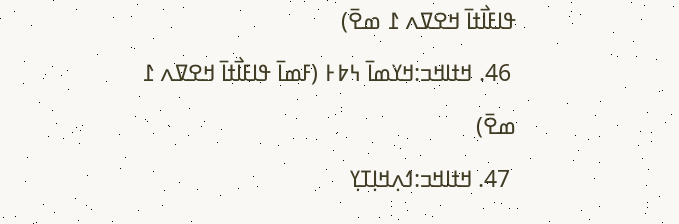ߟߊߓߊ߯ߙߊ߫ ߞߐߜߍ ߁ ߘߐ߫)
 46. ߞߙߊߞߏ:ߞߌߘߊ߫ ߆߈߅ (ߓߘߊ߫ ߟߊߓߊ߯ߙߊ߫ ߞߐߜߍ ߁ ߘߐ߫)
 47. ߞߙߊߞߏ:ߗߍ߲ߞߊ߲ߠߌ߲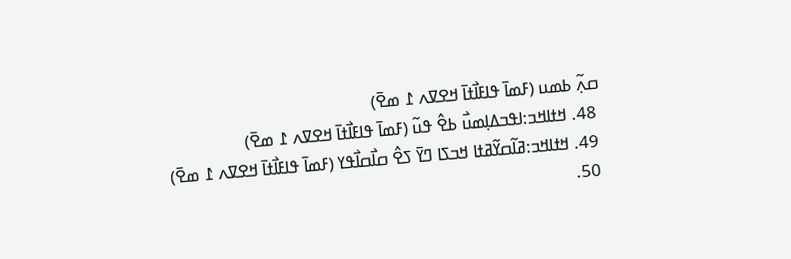ߛߍ߲߬ ߕߘߎ (ߓߘߊ߫ ߟߊߓߊ߯ߙߊ߫ ߞߐߜߍ ߁ ߘߐ߫)
 48. ߞߙߊߞߏ:ߊߟߏߡߊ߲ߘߎ߯ ߕߐ߮ ߟߎ߬ (ߓߘߊ߫ ߟߊߓߊ߯ߙߊ߫ ߞߐߜߍ ߁ ߘߐ߫)
 49. ߞߙߊߞߏ:ߥߊ߬ߛߌ߬ߥߙߊ ߞߏߖߊ ߣߌ߫ ߖߐ߮ ߛߊ߯ߛߊ߯ߟߌ (ߓߘߊ߫ ߟߊߓߊ߯ߙߊ߫ ߞߐߜߍ ߁ ߘߐ߫)
 50.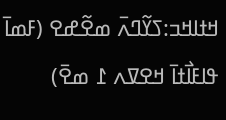ߞߙߊߞߏ:ߖߌ߬ߣߍ߫ ߘߐ߬ߝߐ (ߓߘߊ߫ ߟߊߓߊ߯ߙߊ߫ ߞߐߜߍ ߁ ߘߐ߫)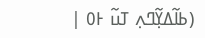(ߕߊ߬ߡߌ߲߬ߣߍ߲ ߠߎ߬ ߅߀ |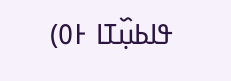ߟߊߕߎ߲߰ߠߊ ߅߀)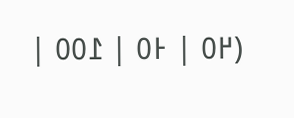(߂߀ | ߅߀ | ߁߀߀ |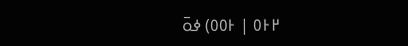߂߅߀ | ߅߀߀) ߦߋ߫